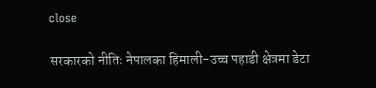close

सरकारको नीतिः नेपालका हिमाली-उच्च पहाडी क्षेत्रमा डेटा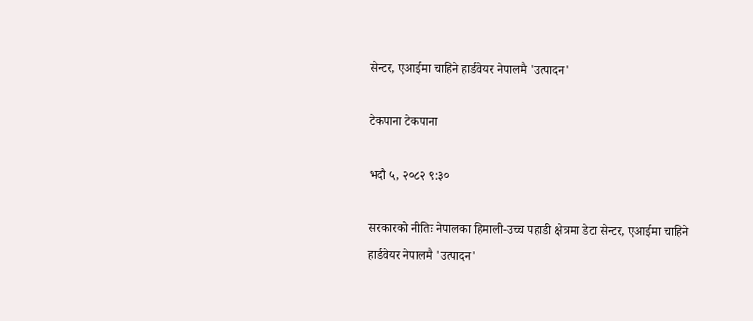सेन्टर, एआईमा चाहिने हार्डवेयर नेपालमै 'उत्पादन'

टेकपाना टेकपाना

भदौ ५, २०८२ ९:३०

सरकारको नीतिः नेपालका हिमाली-उच्च पहाडी क्षेत्रमा डेटा सेन्टर, एआईमा चाहिने हार्डवेयर नेपालमै 'उत्पादन'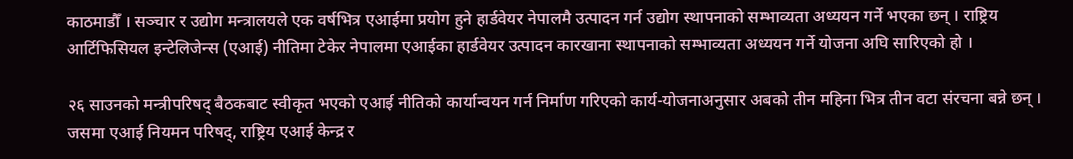काठमाडौँ । सञ्चार र उद्योग मन्त्रालयले एक वर्षभित्र एआईमा प्रयोग हुने हार्डवेयर नेपालमै उत्पादन गर्न उद्योग स्थापनाको सम्भाव्यता अध्ययन गर्ने भएका छन् । राष्ट्रिय आर्टिफिसियल इन्टेलिजेन्स (एआई) नीतिमा टेकेर नेपालमा एआईका हार्डवेयर उत्पादन कारखाना स्थापनाको सम्भाव्यता अध्ययन गर्ने योजना अघि सारिएको हो ।

२६ साउनको मन्त्रीपरिषद् बैठकबाट स्वीकृत भएको एआई नीतिको कार्यान्वयन गर्न निर्माण गरिएको कार्य-योजनाअनुसार अबको तीन महिना भित्र तीन वटा संरचना बन्ने छन् । जसमा एआई नियमन परिषद्, राष्ट्रिय एआई केन्द्र र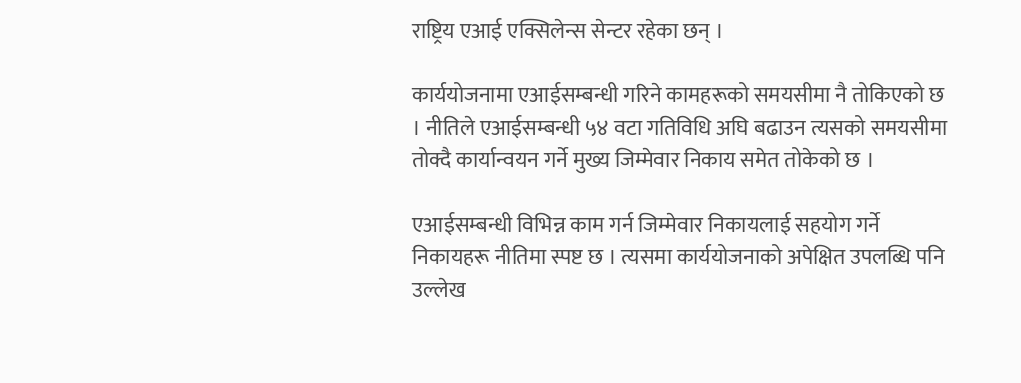राष्ट्रिय एआई एक्सिलेन्स सेन्टर रहेका छन् ।

कार्ययोजनामा एआईसम्बन्धी गरिने कामहरूको समयसीमा नै तोकिएको छ । नीतिले एआईसम्बन्धी ५४ वटा गतिविधि अघि बढाउन त्यसको समयसीमा तोक्दै कार्यान्वयन गर्ने मुख्य जिम्मेवार निकाय समेत तोकेको छ ।

एआईसम्बन्धी विभिन्न काम गर्न जिम्मेवार निकायलाई सहयोग गर्ने निकायहरू नीतिमा स्पष्ट छ । त्यसमा कार्ययोजनाको अपेक्षित उपलब्धि पनि उल्लेख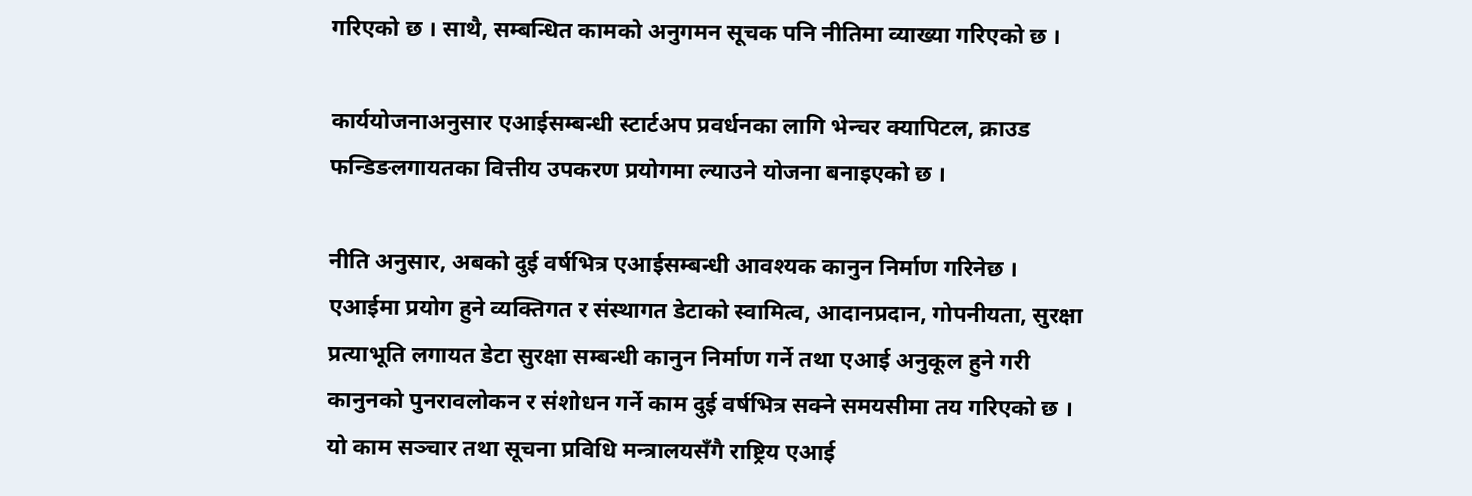गरिएको छ । साथै, सम्बन्धित कामको अनुगमन सूचक पनि नीतिमा व्याख्या गरिएको छ ।

कार्ययोजनाअनुसार एआईसम्बन्धी स्टार्टअप प्रवर्धनका लागि भेन्चर क्यापिटल, क्राउड फन्डिङलगायतका वित्तीय उपकरण प्रयोगमा ल्याउने योजना बनाइएको छ ।

नीति अनुसार, अबको दुई वर्षभित्र एआईसम्बन्धी आवश्यक कानुन निर्माण गरिनेछ । एआईमा प्रयोग हुने व्यक्तिगत र संस्थागत डेटाको स्वामित्व, आदानप्रदान, गोपनीयता, सुरक्षा प्रत्याभूति लगायत डेटा सुरक्षा सम्बन्धी कानुन निर्माण गर्ने तथा एआई अनुकूल हुने गरी कानुनको पुनरावलोकन र संशोधन गर्ने काम दुई वर्षभित्र सक्ने समयसीमा तय गरिएको छ । यो काम सञ्चार तथा सूचना प्रविधि मन्त्रालयसँगै राष्ट्रिय एआई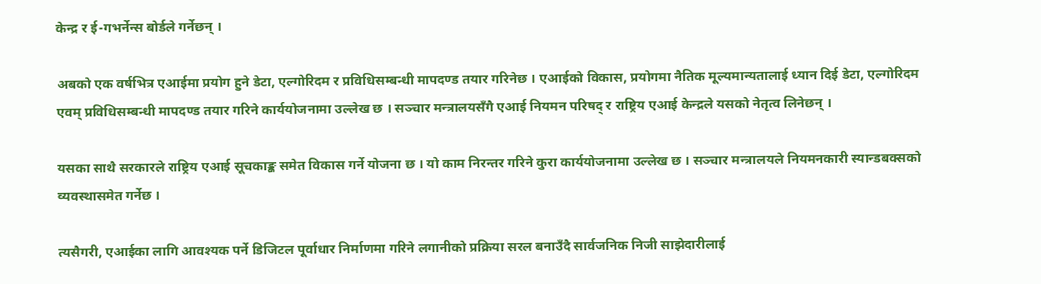केन्द्र र ई-गभर्नेन्स बोर्डले गर्नेछन् ।

अबको एक वर्षभित्र एआईमा प्रयोग हुने डेटा, एल्गोरिदम र प्रविधिसम्बन्धी मापदण्ड तयार गरिनेछ । एआईको विकास, प्रयोगमा नैतिक मूल्यमान्यतालाई ध्यान दिई डेटा, एल्गोरिदम एवम् प्रविधिसम्बन्धी मापदण्ड तयार गरिने कार्ययोजनामा उल्लेख छ । सञ्चार मन्त्रालयसँगै एआई नियमन परिषद् र राष्ट्रिय एआई केन्द्रले यसको नेतृत्व लिनेछन् ।

यसका साथै सरकारले राष्ट्रिय एआई सूचकाङ्क समेत विकास गर्ने योजना छ । यो काम निरन्तर गरिने कुरा कार्ययोजनामा उल्लेख छ । सञ्चार मन्त्रालयले नियमनकारी स्यान्डबक्सको व्यवस्थासमेत गर्नेछ ।

त्यसैगरी, एआईका लागि आवश्यक पर्ने डिजिटल पूर्वाधार निर्माणमा गरिने लगानीको प्रक्रिया सरल बनाउँदै सार्वजनिक निजी साझेदारीलाई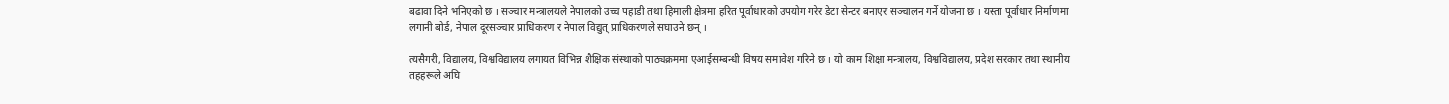बढावा दिने भनिएको छ । सञ्चार मन्त्रालयले नेपालको उच्च पहाडी तथा हिमाली क्षेत्रमा हरित पूर्वाधारको उपयोग गरेर डेटा सेन्टर बनाएर सञ्चालन गर्ने योजना छ । यस्ता पूर्वाधार निर्माणमा लगानी बोर्ड, नेपाल दूरसञ्चार प्राधिकरण र नेपाल विद्युत् प्राधिकरणले सघाउने छन् ।

त्यसैगरी, विद्यालय, विश्वविद्यालय लगायत विभिन्न शैक्षिक संस्थाको पाठ्यक्रममा एआईसम्बन्धी विषय समावेश गरिने छ । यो काम शिक्षा मन्त्रालय, विश्वविद्यालय, प्रदेश सरकार तथा स्थानीय तहहरूले अघि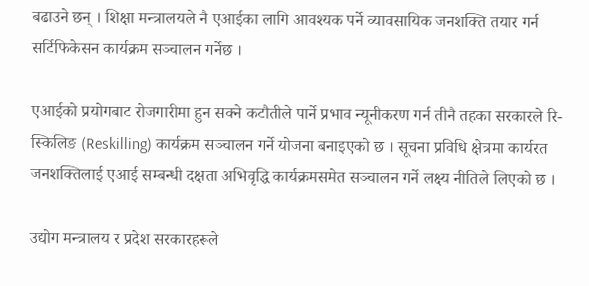बढाउने छन् । शिक्षा मन्त्रालयले नै एआईका लागि आवश्यक पर्ने व्यावसायिक जनशक्ति तयार गर्न सर्टिफिकेसन कार्यक्रम सञ्चालन गर्नेछ ।

एआईको प्रयोगबाट रोजगारीमा हुन सक्ने कटौतीले पार्ने प्रभाव न्यूनीकरण गर्न तीनै तहका सरकारले रि-स्किलिङ (Reskilling) कार्यक्रम सञ्चालन गर्ने योजना बनाइएको छ । सूचना प्रविधि क्षेत्रमा कार्यरत जनशक्तिलाई एआई सम्बन्धी दक्षता अभिवृद्धि कार्यक्रमसमेत सञ्चालन गर्ने लक्ष्य नीतिले लिएको छ ।

उद्योग मन्त्रालय र प्रदेश सरकारहरूले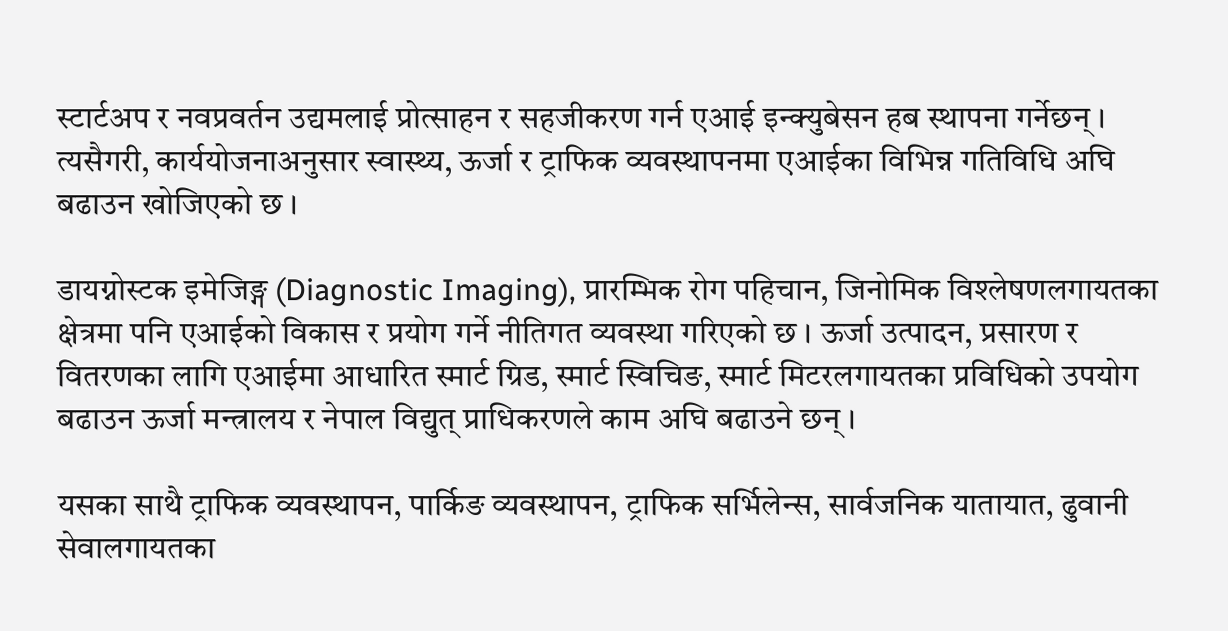स्टार्टअप र नवप्रवर्तन उद्यमलाई प्रोत्साहन र सहजीकरण गर्न एआई इन्क्युबेसन हब स्थापना गर्नेछन् । त्यसैगरी, कार्ययोजनाअनुसार स्वास्थ्य, ऊर्जा र ट्राफिक व्यवस्थापनमा एआईका विभिन्न गतिविधि अघि बढाउन खोजिएको छ ।

डायग्नोस्टक इमेजिङ्ग (Diagnostic Imaging), प्रारम्भिक रोग पहिचान, जिनोमिक विश्लेषणलगायतका क्षेत्रमा पनि एआईको विकास र प्रयोग गर्ने नीतिगत व्यवस्था गरिएको छ । ऊर्जा उत्पादन, प्रसारण र वितरणका लागि एआईमा आधारित स्मार्ट ग्रिड, स्मार्ट स्विचिङ, स्मार्ट मिटरलगायतका प्रविधिको उपयोग बढाउन ऊर्जा मन्त्रालय र नेपाल विद्युत् प्राधिकरणले काम अघि बढाउने छन् ।

यसका साथै ट्राफिक व्यवस्थापन, पार्किङ व्यवस्थापन, ट्राफिक सर्भिलेन्स, सार्वजनिक यातायात, ढुवानी सेवालगायतका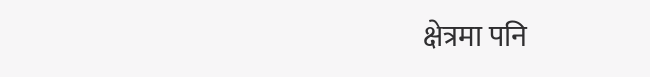क्षेत्रमा पनि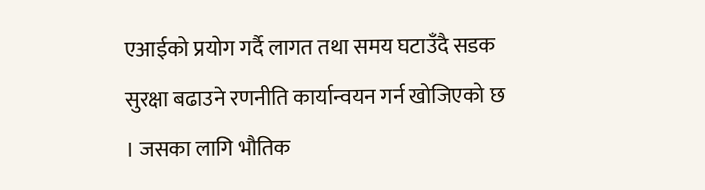एआईको प्रयोग गर्दै लागत तथा समय घटाउँदै सडक सुरक्षा बढाउने रणनीति कार्यान्वयन गर्न खोजिएको छ । जसका लागि भौतिक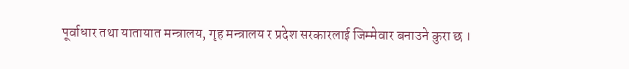पूर्वाधार तथा यातायात मन्त्रालय, गृह मन्त्रालय र प्रदेश सरकारलाई जिम्मेवार बनाउने कुरा छ ।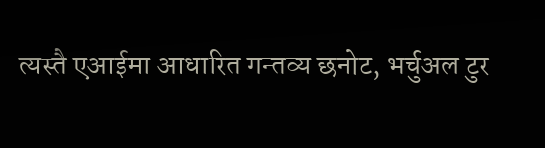त्यस्तै एआईमा आधारित गन्तव्य छनोट, भर्चुअल टुर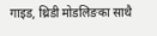गाइड, थ्रिडी मोडलिङका साथै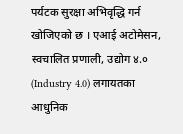पर्यटक सुरक्षा अभिवृद्धि गर्न खोजिएको छ । एआई अटोमेसन, स्वचालित प्रणाली, उद्योग ४.० (Industry 4.0) लगायतका आधुनिक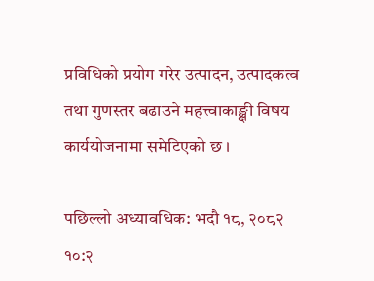प्रविधिको प्रयोग गरेर उत्पादन, उत्पादकत्व तथा गुणस्तर बढाउने महत्त्वाकाङ्क्षी विषय कार्ययोजनामा समेटिएको छ ।

पछिल्लो अध्यावधिक: भदौ १८, २०८२ १०:२